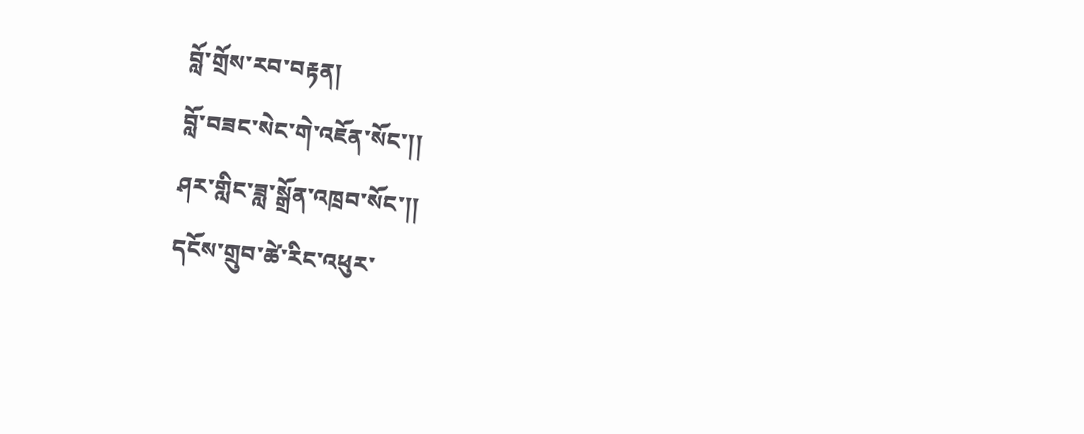བློ་གྲོས་རབ་བརྟན།
བློ་བཟང་སེང་གེ་འཇོན་སོང་།།
ཤར་གླིང་ཟླ་སྒྲོན་འཁྲབ་སོང་།།
དངོས་གྲུབ་ཚེ་རིང་འཕུར་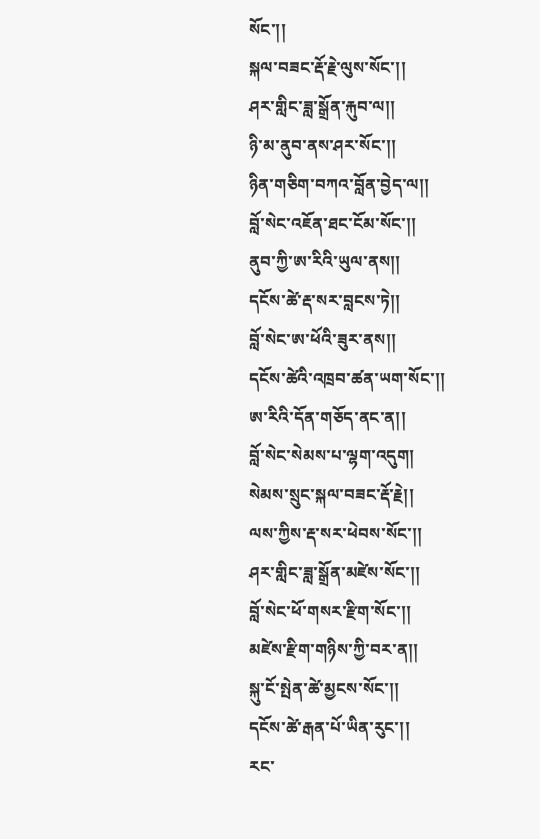སོང་།།
སྐལ་བཟང་རྡོ་རྗེ་ལུས་སོང་།།
ཤར་གླིང་ཟླ་སྒྲོན་རྐུབ་ལ།།
ཉི་མ་ནུབ་ནས་ཤར་སོང་།།
ཉིན་གཅིག་བཀའ་བློན་བྱེད་ལ།།
བློ་སེང་འཇོན་ཐང་ངོམ་སོང་།།
ནུབ་ཀྱི་ཨ་རིའི་ཡུལ་ནས།།
དངོས་ཚེ་རྡ་སར་བླངས་ཏེ།།
བློ་སེང་ཨ་ཕོའི་ཟུར་ནས།།
དངོས་ཚེའི་འཁྲབ་ཚན་ཡག་སོང་།།
ཨ་རིའི་དོན་གཅོད་ནང་ན།།
བློ་སེང་སེམས་པ་ལྷག་འདུག།
སེམས་སྲུང་སྐལ་བཟང་རྡོ་རྗེ།།
ལས་ཀྱིས་རྡ་སར་ཕེབས་སོང་།།
ཤར་གླིང་ཟླ་སྒྲོན་མཛེས་སོང་།།
བློ་སེང་ཕོ་གསར་རྫིག་སོང་།།
མཛེས་རྫིག་གཉིས་ཀྱི་བར་ན།།
སྐུ་ངོ་སྤེན་ཚེ་མྱངས་སོང་།།
དངོས་ཚེ་རྒན་པོ་ཡིན་རུང་།།
རང་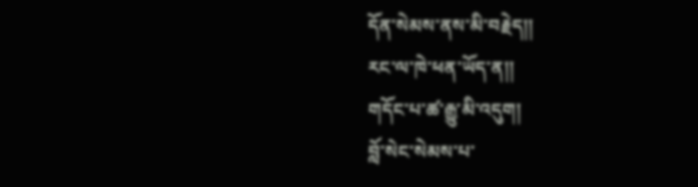དོན་སེམས་ནས་མི་བརྗེད།།
རང་ལ་ཁེ་ཕན་ཡོད་ན།།
གདོང་པ་ཚ་རྒྱུ་མི་འདུག།
བློ་སེང་སེམས་པ་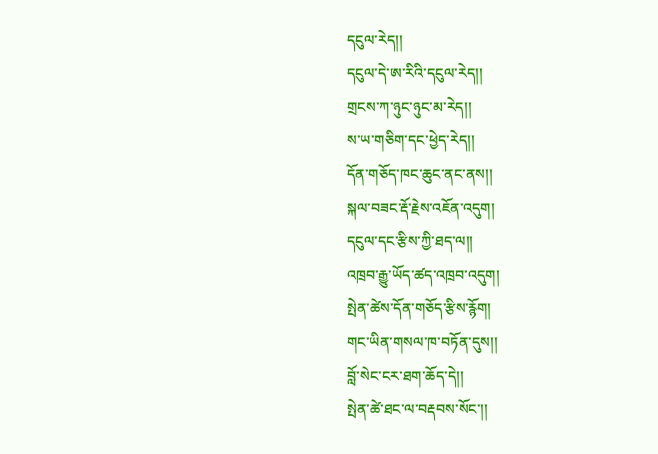དངུལ་རེད།།
དངུལ་དེ་ཨ་རིའི་དངུལ་རེད།།
གྲངས་ཀ་ཉུང་ཉུང་མ་རེད།།
ས་ཡ་གཅིག་དང་ཕྱེད་རེད།།
དོན་གཅོད་ཁང་ཆུང་ནང་ནས།།
སྐལ་བཟང་རྡོ་རྗེས་འཇོན་འདུག།
དངུལ་དང་རྩིས་ཀྱི་ཐད་ལ།།
འཁྲབ་རྒྱུ་ཡོད་ཚད་འཁྲབ་འདུག།
སྤེན་ཚེས་དོན་གཅོད་རྩིས་རྙོག།
གང་ཡིན་གསལ་ཁ་བཏོན་དུས།།
བློ་སེང་ངར་ཐག་ཆོད་དེ།།
སྤེན་ཚེ་ཐང་ལ་བརྡབས་སོང་།།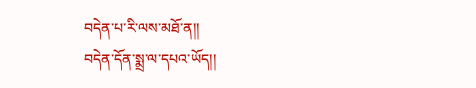བདེན་པ་རི་ལས་མཐོ་ན།།
བདེན་དོན་སྨྲ་ལ་དཔའ་ཡོད།།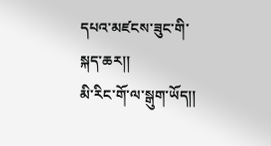དཔའ་མཛངས་ཟུང་གི་སྐད་ཆར།།
མི་རིང་གོ་ལ་སྒུག་ཡོད།།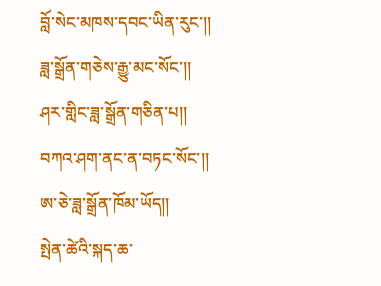བློ་སེང་མཁས་དབང་ཡིན་རུང་།།
ཟླ་སྒྲོན་གཅེས་རྒྱུ་མང་སོང་།།
ཤར་གླིང་ཟླ་སྒྲོན་གཅིན་པ།།
བཀའ་ཤག་ནང་ན་བཏང་སོང་།།
ཨ་ཅེ་ཟླ་སྒྲོན་ཁོམ་ཡོད།།
སྤེན་ཚེའི་སྐད་ཆ་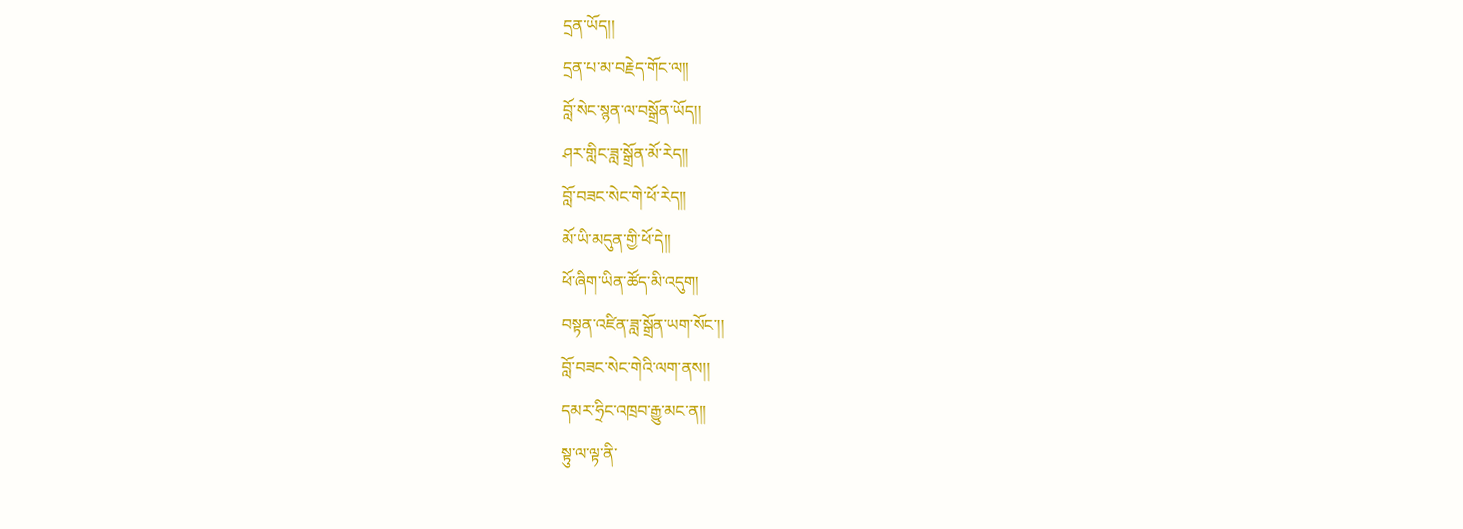དྲན་ཡོད།།
དྲན་པ་མ་བརྗེད་གོང་ལ།།
བློ་སེང་སྙན་ལ་བསྒྲོན་ཡོད།།
ཤར་གླིང་ཟླ་སྒྲོན་མོ་རེད།།
བློ་བཟང་སེང་གེ་ཕོ་རེད།།
མོ་ཡི་མདུན་གྱི་ཕོ་དེ།།
ཕོ་ཞིག་ཡིན་ཚོད་མི་འདུག།
བསྟན་འཛིན་ཟླ་སྒྲོན་ཡག་སོང་།།
བློ་བཟང་སེང་གེའི་ལག་ནས།།
དམར་ཧྲིང་འཁྲབ་རྒྱུ་མང་ན།།
སྟུ་ལ་ལྟ་ནི་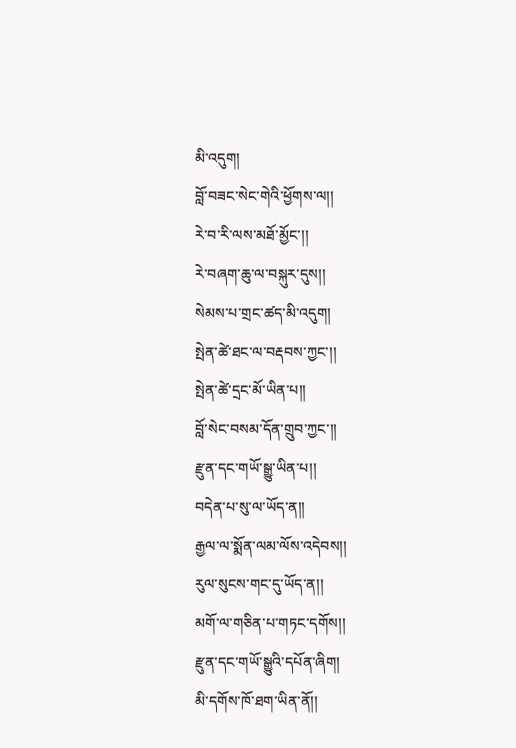མི་འདུག།
བློ་བཟང་སེང་གེའི་ཕྱོགས་ལ།།
རེ་བ་རི་ལས་མཐོ་མྱོང་།།
རེ་བཞག་ཆུ་ལ་བསྐུར་དུས།།
སེམས་པ་གྲང་ཚད་མི་འདུག།
སྤེན་ཚེ་ཐང་ལ་བརྡབས་ཀྱང་།།
སྤེན་ཚེ་དྲང་མོ་ཡིན་པ།།
བློ་སེང་བསམ་དོན་གྲུབ་ཀྱང་།།
རྫུན་དང་གཡོ་སྒྱུ་ཡིན་པ།།
བདེན་པ་སུ་ལ་ཡོད་ན།།
རྒྱལ་ལ་སྨོན་ལམ་ལོས་འདེབས།།
རུལ་སུངས་གང་དུ་ཡོད་ན།།
མགོ་ལ་གཅིན་པ་གཏང་དགོས།།
རྫུན་དང་གཡོ་སྒྱུའི་དཔོན་ཞིག།
མི་དགོས་ཁོ་ཐག་ཡིན་ནོ།།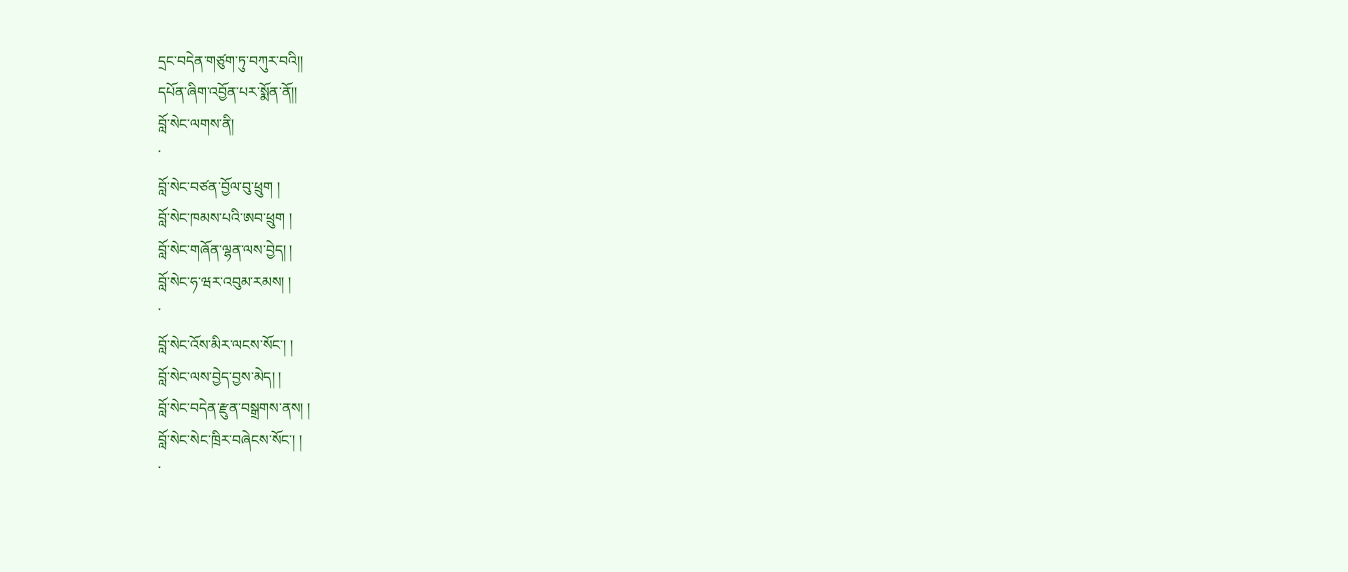དྲང་བདེན་གཙུག་ཏུ་བཀུར་བའི།།
དཔོན་ཞིག་འབྱོན་པར་སྨོན་ནོ།།
བློ་སེང་ལགས་ནི།
་
བློ་སེང་བཙན་བྱོལ་བུ་ཕྲུག །
བློ་སེང་ཁམས་པའི་ཨབ་ཕྲུག །
བློ་སེང་གཞོན་ལྷན་ལས་བྱེད། །
བློ་སེང་ཧ་ཝར་འབུམ་རམས། །
་
བློ་སེང་འོས་མིར་ལངས་སོང་། །
བློ་སེང་ལས་བྱེད་བྱས་མེད། །
བློ་སེང་བདེན་རྫུན་བསྒྲགས་ནས། །
བློ་སེང་སེང་ཁྲིར་བཞེངས་སོང་། །
་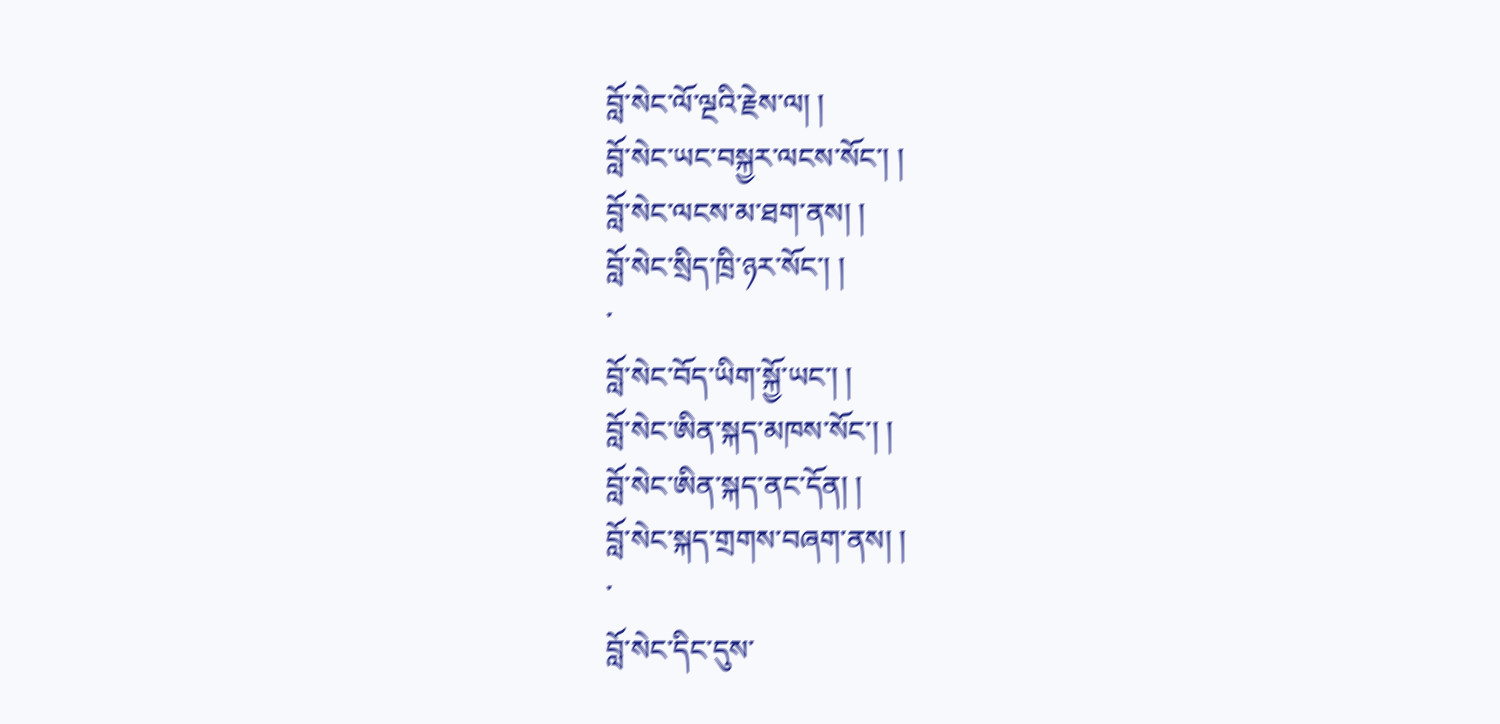བློ་སེང་ལོ་ལྔའི་རྗེས་ལ། །
བློ་སེང་ཡང་བསྐྱར་ལངས་སོང་། །
བློ་སེང་ལངས་མ་ཐག་ནས། །
བློ་སེང་སྲིད་ཁྲི་ཉར་སོང་། །
་
བློ་སེང་བོད་ཡིག་སྐྱོ་ཡང་། །
བློ་སེང་ཨིན་སྐད་མཁས་སོང་། །
བློ་སེང་ཨིན་སྐད་ནང་དོན། །
བློ་སེང་སྐད་གྲགས་བཞག་ནས། །
་
བློ་སེང་དིང་དུས་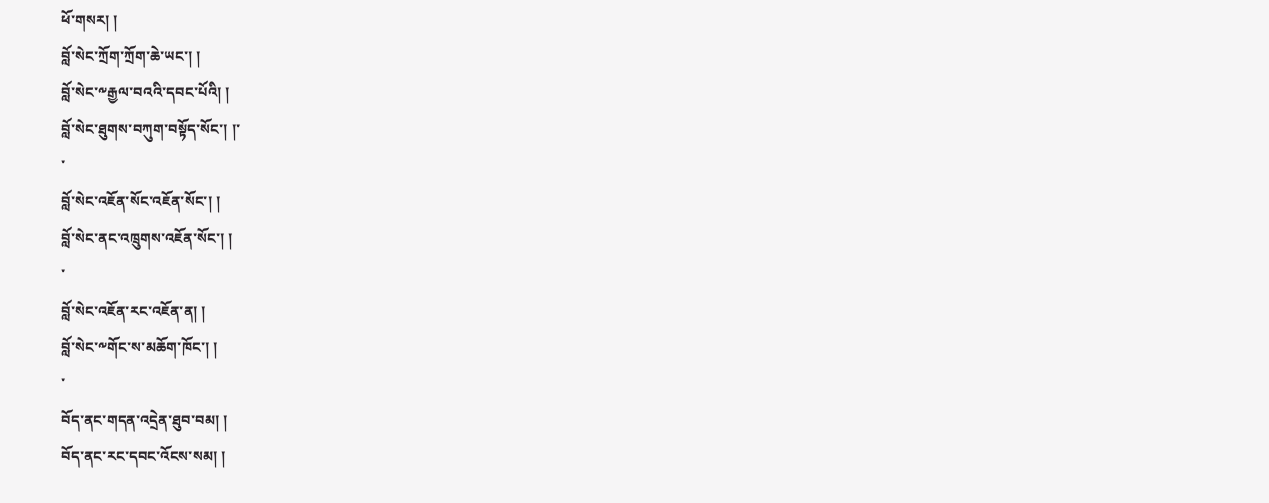ཕོ་གསར། །
བློ་སེང་ཀྲོག་ཀྲོག་ཆེ་ཡང་། །
བློ་སེང་༸རྒྱལ་བའའི་དབང་པོའི། །
བློ་སེང་ཐུགས་བཀུག་བསྟོད་སོང་། །་
་
བློ་སེང་འཇོན་སོང་འཇོན་སོང་། །
བློ་སེང་ནང་འཁྲུགས་འཇོན་སོང་། །
་
བློ་སེང་འཇོན་རང་འཇོན་ན། །
བློ་སེང་༸གོང་ས་མཆོག་ཁོང་། །
་
བོད་ནང་གདན་འདྲེན་ཐུབ་བམ། །
བོད་ནང་རང་དབང་འོངས་སམ། །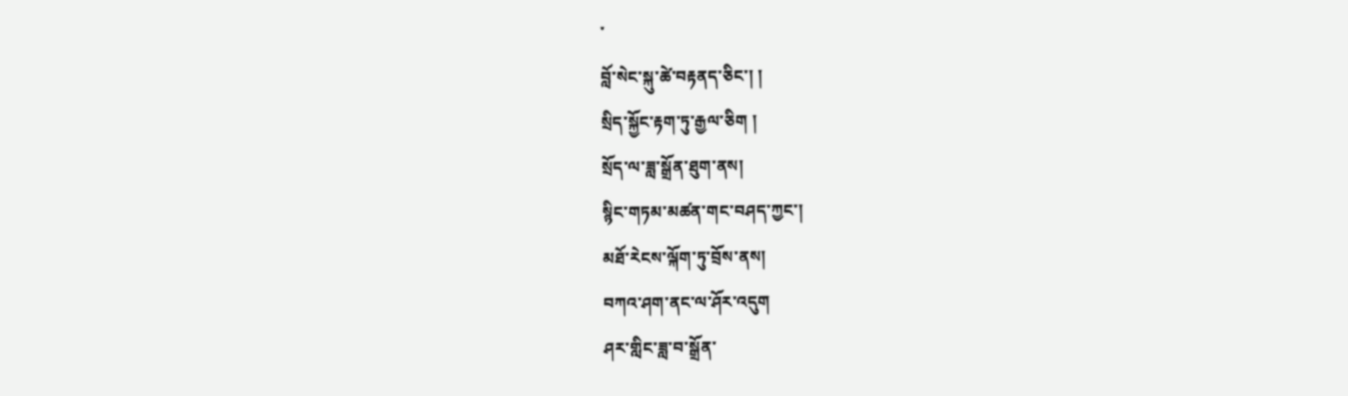་
བློ་སེང་སྐུ་ཚེ་བརྟནད་ཅིང་། །
སྲིད་སྐྱོང་རྟག་ཏུ་རྒྱལ་ཅིག །
སྲོད་ལ་ཟླ་སྒྲོན་ཐུག་ནས།
སྙིང་གཏམ་མཚན་གང་བཤད་ཀྱང་།
མཐོ་རེངས་ལྐོག་ཏུ་བྲོས་ནས།
བཀའ་ཤག་ནང་ལ་ཤོར་འདུག
ཤར་གླིང་ཟླ་བ་སྒྲོན་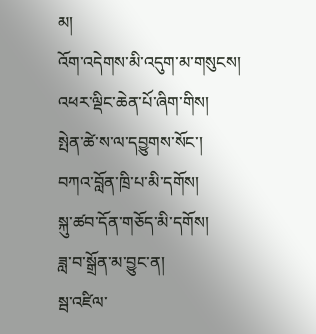མ།
འོག་འདེགས་མི་འདུག་མ་གསུངས།
འཕར་ལྡིང་ཆེན་པོ་ཞིག་གིས།
སྤེན་ཚེ་ས་ལ་དབྱུགས་སོང་།
བཀའ་བློན་ཁྲི་པ་མི་དགོས།
སྐུ་ཚབ་དོན་གཅོད་མི་དགོས།
ཟླ་བ་སྒྲོན་མ་བྱུང་ན།
སྦ་འཛིལ་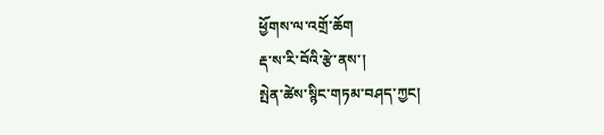ཕྱོགས་ལ་འགྲོ་ཆོག
རྡ་ས་རི་བོའི་རྩེ་ནས་།
སྤེན་ཚེས་སྙིང་གཏམ་བཤད་ཀྱང།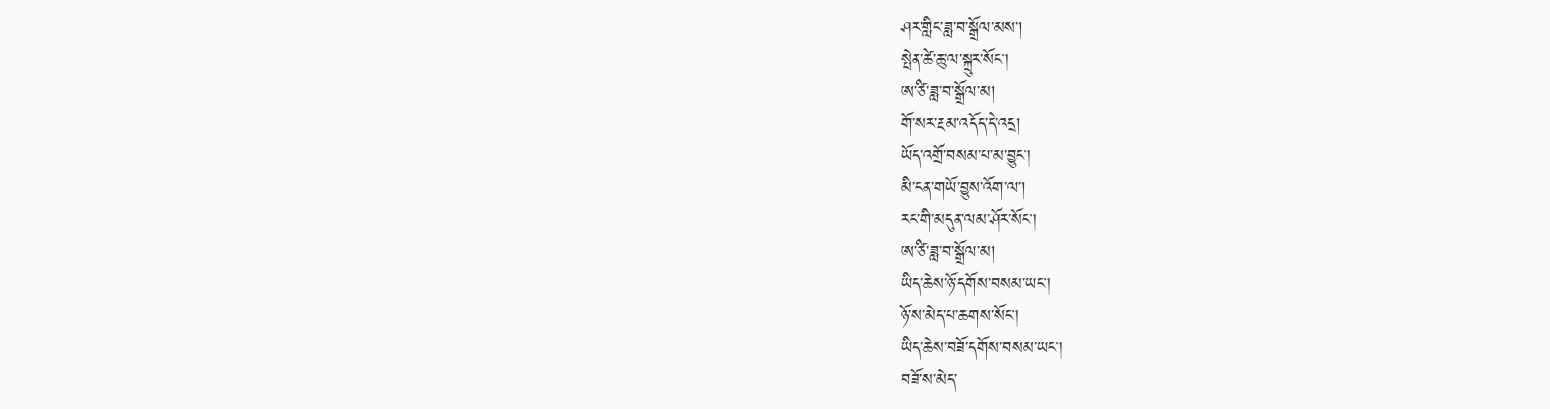ཤར་གླིང་ཟླ་བ་སྒྲོལ་མས་།
སྤེན་ཚེ་ཆུ་ལ་སྐྲུར་སོང།
ཨ་ཙི་ཟླ་བ་སྒྲོལ་མ།
གོ་སར་རྔམ་འདོད་དེ་འདྲ།
ཡོད་འགྲོ་བསམ་པ་མ་བྱུང།
མི་ངན་གཡོ་བྱུས་འོག་ལ་།
རང་གི་མདུན་ལམ་ཤོར་སོང།
ཨ་ཙི་ཟླ་བ་སྒྲོལ་མ།
ཡིད་ཆེས་ཉོ་དགོས་བསམ་ཡང།
ཉོ་ས་མེད་པ་ཆགས་སོང།
ཡིད་ཆེས་བཟོ་དགོས་བསམ་ཡང།
བཟོ་ས་མེད་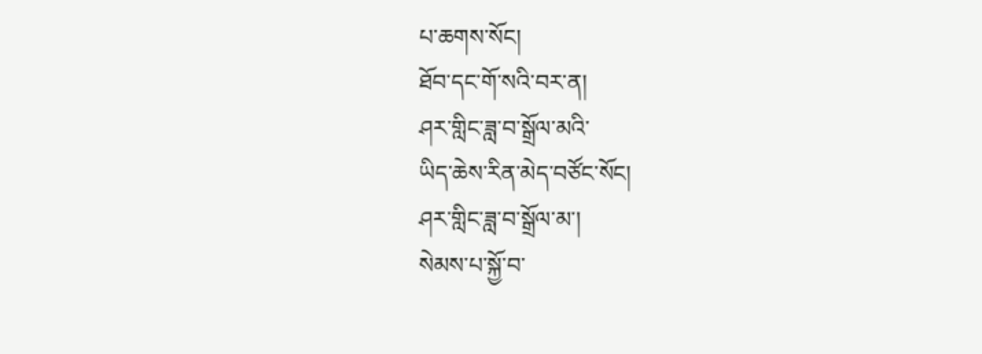པ་ཆགས་སོང།
ཐོབ་དང་གོ་སའི་བར་ན།
ཤར་གླིང་ཟླ་བ་སྒྲོལ་མའི་
ཡིད་ཆེས་རིན་མེད་བཙོང་སོང།
ཤར་གླིང་ཟླ་བ་སྒྲོལ་མ་།
སེམས་པ་སྐྱོ་བ་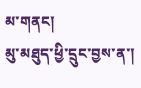མ་གནང།
མུ་མཐུད་ཕྱི་དྲུང་བྱས་ན་།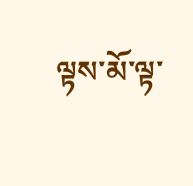ལྟས་མོ་ལྟ་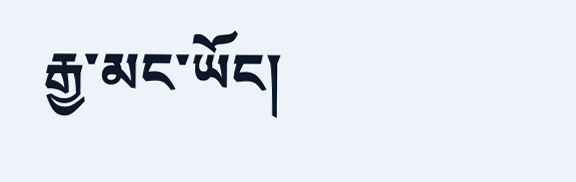རྒྱ་མང་ཡོང།